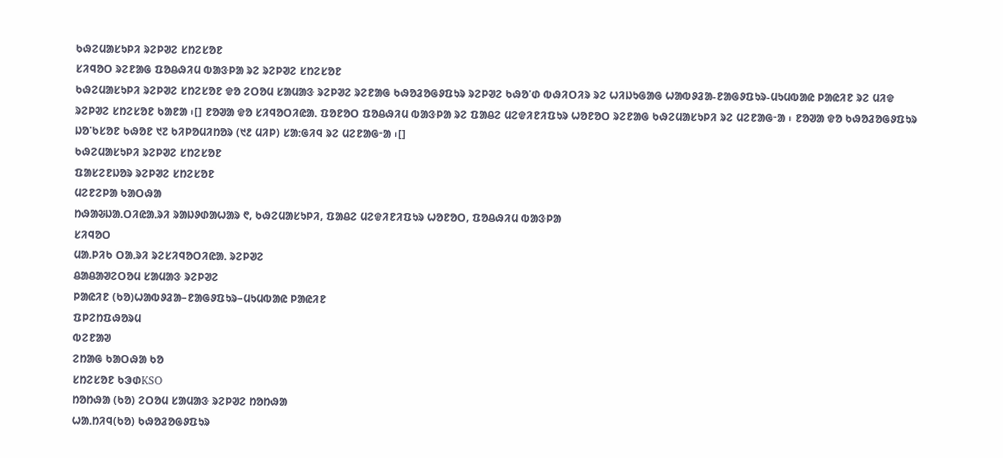ᱠᱷᱮᱢᱟᱥᱩᱞᱤ ᱨᱮᱞᱣᱮ ᱥᱴᱮᱥᱚᱱ
ᱥᱤᱧᱚᱛ ᱨᱮᱱᱟᱜ ᱯᱚᱪᱷᱤᱢ ᱵᱟᱝᱞᱟ ᱨᱮ ᱨᱮᱞᱣᱮ ᱥᱴᱮᱥᱚᱱ
ᱠᱷᱮᱢᱟᱥᱩᱞᱤ ᱨᱮᱞᱣᱮ ᱥᱴᱮᱥᱚᱱ ᱫᱚ ᱮᱛᱚᱢ ᱥᱟᱢᱟᱝ ᱨᱮᱞᱣᱮ ᱨᱮᱱᱟᱜ ᱠᱷᱚᱲᱚᱜᱽᱯᱩᱨ ᱨᱮᱞᱣᱮ ᱠᱷᱚᱸᱰ ᱵᱷᱤᱛᱤᱨ ᱨᱮ ᱦᱤᱡᱩᱜᱟᱜ ᱦᱟᱵᱽᱲᱟ-ᱱᱟᱜᱽᱯᱩᱨ-ᱢᱩᱢᱵᱟᱭ ᱞᱟᱭᱤᱱ ᱨᱮ ᱢᱤᱫ ᱨᱮᱞᱣᱮ ᱥᱴᱮᱥᱚᱱ ᱠᱟᱱᱟ ᱾[] ᱱᱚᱣᱟ ᱫᱚ ᱥᱤᱧᱚᱛᱤᱭᱟᱹ ᱯᱚᱱᱚᱛ ᱯᱚᱪᱷᱤᱢ ᱵᱟᱝᱞᱟ ᱨᱮ ᱯᱟᱪᱮ ᱢᱮᱫᱤᱱᱤᱯᱩᱨ ᱦᱚᱱᱚᱛ ᱨᱮᱱᱟᱜ ᱠᱷᱮᱢᱟᱥᱩᱞᱤ ᱨᱮ ᱢᱮᱱᱟᱜᱼᱟ ᱾ ᱱᱚᱣᱟ ᱫᱚ ᱠᱷᱚᱲᱚᱜᱽᱯᱩᱨ ᱡᱚᱸᱠᱥᱚᱱ ᱠᱷᱚᱱ ᱑᱗ ᱠᱤᱞᱚᱢᱤᱴᱚᱨ (᱑᱒ ᱢᱤᱞ) ᱥᱟᱺᱜᱤᱧ ᱨᱮ ᱢᱮᱱᱟᱜᱼᱟ ᱾[]
ᱠᱷᱮᱢᱟᱥᱩᱞᱤ ᱨᱮᱞᱣᱮ ᱥᱴᱮᱥᱚᱱ
ᱯᱟᱥᱮᱱᱡᱚᱨ ᱨᱮᱞᱣᱮ ᱥᱴᱮᱥᱚᱱ
ᱢᱮᱱᱮᱞᱟ ᱠᱟᱛᱷᱟ
ᱴᱷᱟᱶᱡᱟᱹᱛᱤᱭᱟᱹᱨᱤ ᱨᱟᱡᱽᱰᱟᱦᱟᱨ ᱖, ᱠᱷᱮᱢᱟᱥᱩᱞᱤ, ᱯᱟᱪᱮ ᱢᱮᱫᱤᱱᱤᱯᱩᱨ ᱦᱚᱱᱚᱛ, ᱯᱚᱪᱷᱤᱢ ᱵᱟᱝᱞᱟ
ᱥᱤᱧᱚᱛ
ᱢᱟᱹᱞᱤᱠ ᱛᱟᱹᱨᱤ ᱨᱮᱥᱤᱧᱚᱛᱤᱭᱟᱹ ᱨᱮᱞᱣᱮ
ᱪᱟᱪᱟᱣᱮᱛᱚᱢ ᱥᱟᱢᱟᱝ ᱨᱮᱞᱣᱮ
ᱞᱟᱭᱤᱱ (ᱠᱚ)ᱦᱟᱵᱽᱲᱟ–ᱱᱟᱜᱽᱯᱩᱨ–ᱢᱩᱢᱵᱟᱭ ᱞᱟᱭᱤᱱ
ᱯᱞᱮᱴᱯᱷᱚᱨᱢ
ᱵᱮᱱᱟᱣ
ᱮᱴᱟᱜ ᱠᱟᱛᱷᱟ ᱠᱚ
ᱥᱴᱮᱥᱚᱱ ᱠᱳᱰKSO
ᱴᱚᱴᱷᱟ (ᱠᱚ) ᱮᱛᱚᱢ ᱥᱟᱢᱟᱝ ᱨᱮᱞᱣᱮ ᱴᱚᱴᱷᱟ
ᱦᱟᱹᱴᱤᱧ(ᱠᱚ) ᱠᱷᱚᱲᱚᱜᱽᱯᱩᱨ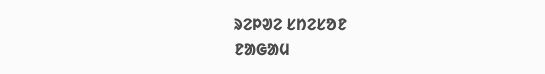ᱨᱮᱞᱣᱮ ᱥᱴᱮᱥᱚᱱ
ᱱᱟᱜᱟᱢ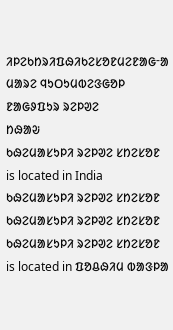ᱤᱞᱮᱠᱴᱨᱤᱯᱷᱤᱠᱮᱥᱚᱱᱢᱮᱱᱟᱜᱼᱟ
ᱢᱟᱨᱮ ᱧᱩᱛᱩᱢᱵᱮᱝᱜᱚᱞ ᱱᱟᱜᱽᱯᱩᱨ ᱨᱮᱞᱣᱮ
ᱴᱷᱟᱶ
ᱠᱷᱮᱢᱟᱥᱩᱞᱤ ᱨᱮᱞᱣᱮ ᱥᱴᱮᱥᱚᱱ is located in India
ᱠᱷᱮᱢᱟᱥᱩᱞᱤ ᱨᱮᱞᱣᱮ ᱥᱴᱮᱥᱚᱱ
ᱠᱷᱮᱢᱟᱥᱩᱞᱤ ᱨᱮᱞᱣᱮ ᱥᱴᱮᱥᱚᱱ
ᱠᱷᱮᱢᱟᱥᱩᱞᱤ ᱨᱮᱞᱣᱮ ᱥᱴᱮᱥᱚᱱ is located in ᱯᱚᱪᱷᱤᱢ ᱵᱟᱝᱞᱟ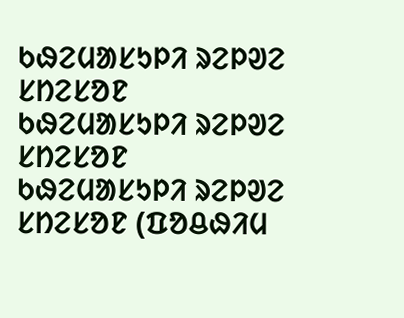ᱠᱷᱮᱢᱟᱥᱩᱞᱤ ᱨᱮᱞᱣᱮ ᱥᱴᱮᱥᱚᱱ
ᱠᱷᱮᱢᱟᱥᱩᱞᱤ ᱨᱮᱞᱣᱮ ᱥᱴᱮᱥᱚᱱ
ᱠᱷᱮᱢᱟᱥᱩᱞᱤ ᱨᱮᱞᱣᱮ ᱥᱴᱮᱥᱚᱱ (ᱯᱚᱪᱷᱤᱢ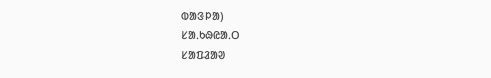ᱵᱟᱝᱞᱟ)
ᱥᱟᱹᱠᱷᱭᱟᱹᱛ
ᱥᱟᱯᱲᱟᱣ